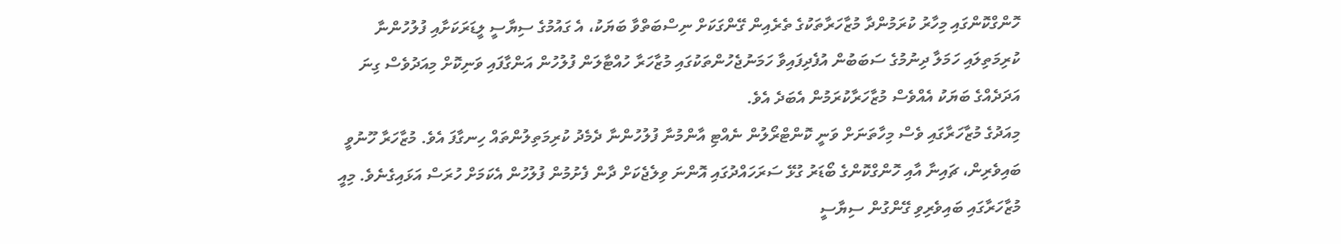ހޮންގްކޮންގައި މިހާރު ކުރަމުންދާ މުޒާހަރާތަކުގެ ތެރެއިން ގޭންގަކަށް ނިސްބަތްވާ ބަޔަކު، އެ ގައުމުގެ ސިޔާސީ ލީޑަރަކަށާއި ފުލުހުންނާ ކުރިމަތިލައި ހަމަލާ ދިނުމުގެ ސަބަބުން އުފެދިފައިވާ ހަމަނުޖެހުންތަކުގައި މުޒާހަރާ ހުއްޓާލަން ފުލުހުން އަންގާފައި ވަނިކޮށް މިއަދުވެސް ގިނަ އަދަދެއްގެ ބަޔަކު އެއްވެސް މުޒާހަރާކުރަމުން އެބަދެ އެވެ.
މިއަދުގެ މުޒާހަރާގައި ވެސް މިހާތަނަށް ވަނީ ކޮންޓްރޯލުން ނެއްޓި އާންމުނާ ފުލުހުންނާ ދެމެދު ކުރިމަތިލުންތައް ހިނގާފަ އެވެ. މުޒާހަރާ ހޫނުވީ ބައިވެރިން، ޗައިނާ އާއި ހޮންގްކޮންގެ ބޯޑަރު ގުޅޭ ސަރަހައްދުގައި އޮންނަ ވިލެޖެކަށް ދާން ފެށުމުން ފުލުހުން އެކަމަށް ހުރަސް އަޅައިގެނެވެ. މިއީ މުޒާހަރާގައި ބައިވެރިވި ގޭންގުން ސިޔާސީ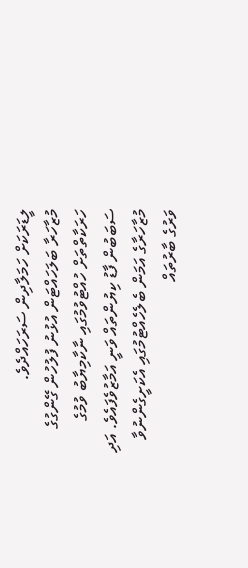ލީޑަރަކަށް ހަމަލާދިން ސަރަހައްދެވެ.
މުޒާހަރާ ބަލަހައްޓަން އުޅުނު ފުލުހުން ގޭންގުގެ ހަރަކާތްތަށް ހުއްޓުވުމުގައި ނާކާމިޔާބު ވުމުގެ ސަބަބުން ފާޑު ކިޔުންތައް ވަނީ އަމާޒުވެފައެވެ. އަދި މުޒާހަރާގެ އަމަން ބެލެހެއްޓުމުގައި އެކަށީގެންނުވާ ވަރުގެ ބާރުތައް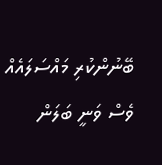ބޭނުންކުރި މައްސަލައެއް ވެސް ވަނީ ބަލަން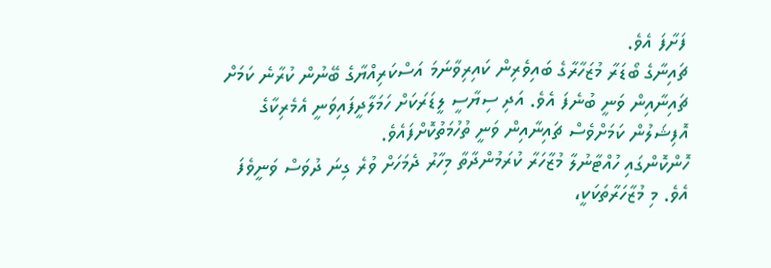ފަށާފަ އެވެ.
ޗައިނާގެ ބޯޑަރާ މުޒަހާރާގެ ބައިވެރިން ކައިރިވާނަމަ އަސްކަރިއްޔާގެ ބޭނުން ކުރާނެ ކަމަށް ޗައިނާއިން ވަނީ ބުނެފަ އެވެ. އަދި ސިޔާސީ ލީޑަރަކަށް ހަމަލާދީފައިވަނީ އެމެރިކާގެ އޮފިޝަލުން ކަމަށްވެސް ޗައިނާއިން ވަނީ ތުހުމަތުކޮށްފައެވެ.
ހޮންކޮންގައި ހުއްޓާނުލާ މުޒާހަރާ ކުރަމުންދާތާ މިހާރު ދެމަހަށް ވުރެ ގިނަ ދުވަސް ވަނީވެފަ އެވެ. މި މުޒާހަރާތަކަކީ،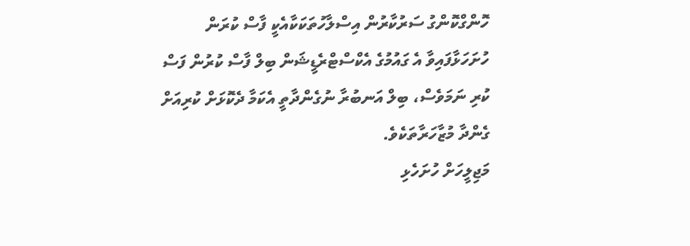ހޮންގްކޮންގު ސަރުކާރުން އިސްލާހުތަކަކާއެކީ ފާސް ކުރަން ހުށަހަޅާފައިވާ އެ ގައުމުގެ އެކްސްޓްރެޑީޝަން ބިލް ފާސް ކުރުން ފަސް ކުރި ނަމަވެސް، ބިލް އަނބުރާ ނުގެންދާތީ އެކަމާ ދެކޮޅަށް ކުރިއަށް ގެންދާ މުޒާހަރާތަކެވެ.
މަޖިލީހަށް ހުށަހެޅި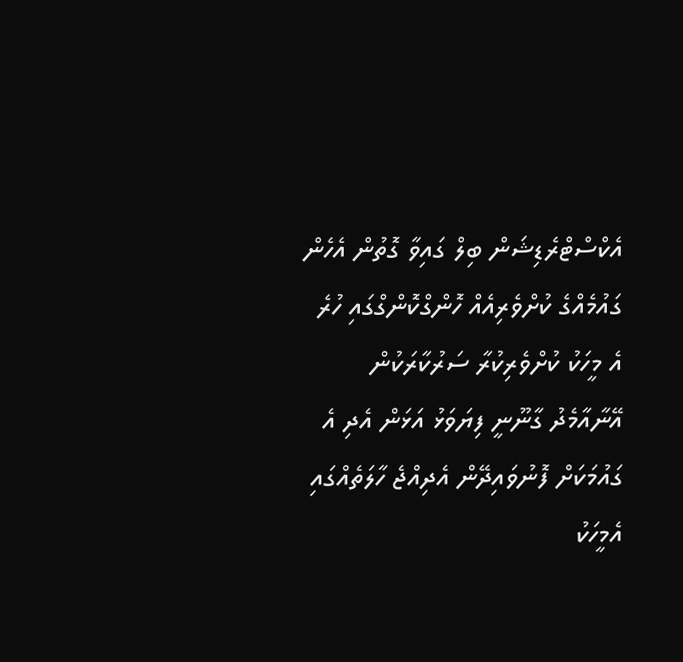އެކްސްޓްރެޑިޝަން ބިލް ގައިވާ ގޮތުން އެހެން ގައުމެއްގެ ކުށްވެރިއެއް ހޮންގްކޮންގްގައި ހުރެ އެ މީހަކު ކުށްވެރިކުރާ ސަރުކާރަކުން އޭނާއާމެދު ގާނޫނީ ފިޔަވަޅު އަޅަން އެދި އެ ގައުމަކަށް ފޮނުވައިދޭން އެދިއްޖެ ހާލަތެއްގައި އެމީހަކު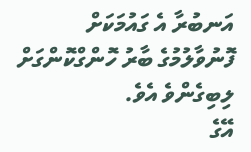އަނބުރާ އެ ގައުމަކަށް ފޮނުވާލުމުގެ ބާރު ހޮންގްކޮންގަށް ލިބިގެންވެ އެވެ.
އޭގެ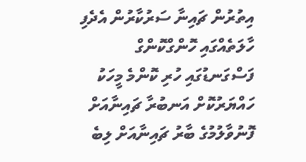އިތުރުން ޗައިނާ ސަރުކާރުން އެދެފި ހާލަތެއްގައި ހޮންގްކޮންގް ފަސްގަނޑުގައި ހުރި ކޮންމެ މީހަކު ހައްޔަރުކޮށް އަނބުރާ ޗައިނާއަށް ފޮނުވާލުމުގެ ބާރު ޗައިނާއަށް ލިބެ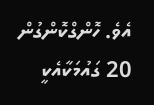އެވެ. ހޮންގްކޮންގުން 20 ގައުމަކާއެކީ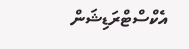އެކްސްޓްރަޑިޝަން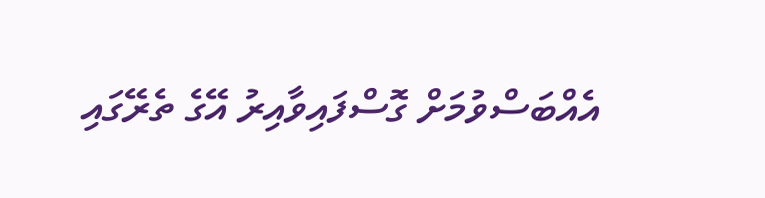އެއްބަސްވުމަށް ގޮސްފައިވާއިރު އޭގެ ތެރޭގައި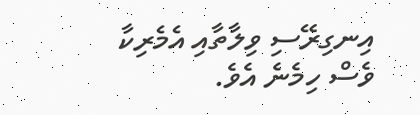އިނގިރޭސި ވިލާތާއި އެމެރިކާ ވެސް ހިމެނެ އެވެ.